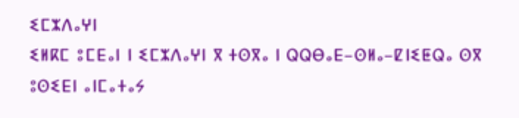ⵉⵎⵣⴷⴰⵖⵏ
ⵉⵍⴽⵎ ⵓⵎⴹⴰⵏ ⵏ ⵉⵎⵣⴷⴰⵖⵏ ⴳ ⵜⵙⴳⴰ ⵏ ⵕⵕⴱⴰⴹ–ⵙⵍⴰ–ⵇⵏⵉⵟⵕⴰ ⵙⴳ ⵓⵙⵉⴹⵏ ⴰⵏⵎⴰⵜⴰⵢ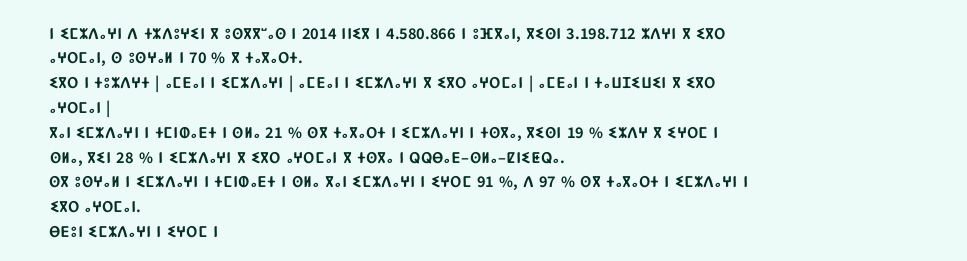ⵏ ⵉⵎⵣⴷⴰⵖⵏ ⴷ ⵜⵣⴷⵓⵖⵉⵏ ⴳ ⵓⵙⴳⴳⵯⴰⵙ ⵏ 2014 ⵏⵏⵉⴳ ⵏ 4.580.866 ⵏ ⵓⴼⴳⴰⵏ, ⴳⵉⵙⵏ 3.198.712 ⵣⴷⵖⵏ ⴳ ⵉⴳⵔ ⴰⵖⵔⵎⴰⵏ, ⵙ ⵓⵙⵖⴰⵍ ⵏ 70 % ⴳ ⵜⴰⴳⴰⵔⵜ.
ⵉⴳⵔ ⵏ ⵜⵓⵣⴷⵖⵜ | ⴰⵎⴹⴰⵏ ⵏ ⵉⵎⵣⴷⴰⵖⵏ | ⴰⵎⴹⴰⵏ ⵏ ⵉⵎⵣⴷⴰⵖⵏ ⴳ ⵉⴳⵔ ⴰⵖⵔⵎⴰⵏ | ⴰⵎⴹⴰⵏ ⵏ ⵜⴰⵡⵊⵉⵡⵉⵏ ⴳ ⵉⴳⵔ ⴰⵖⵔⵎⴰⵏ |
ⴳⴰⵏ ⵉⵎⵣⴷⴰⵖⵏ ⵏ ⵜⵎⵏⵀⴰⴹⵜ ⵏ ⵙⵍⴰ 21 % ⵙⴳ ⵜⴰⴳⴰⵔⵜ ⵏ ⵉⵎⵣⴷⴰⵖⵏ ⵏ ⵜⵙⴳⴰ, ⴳⵉⵙⵏ 19 % ⵉⵣⴷⵖ ⴳ ⵉⵖⵔⵎ ⵏ ⵙⵍⴰ, ⴳⵉⵏ 28 % ⵏ ⵉⵎⵣⴷⴰⵖⵏ ⴳ ⵉⴳⵔ ⴰⵖⵔⵎⴰⵏ ⴳ ⵜⵙⴳⴰ ⵏ ⵕⵕⴱⴰⴹ–ⵙⵍⴰ–ⵇⵏⵉⵟⵕⴰ.
ⵙⴳ ⵓⵙⵖⴰⵍ ⵏ ⵉⵎⵣⴷⴰⵖⵏ ⵏ ⵜⵎⵏⵀⴰⴹⵜ ⵏ ⵙⵍⴰ ⴳⴰⵏ ⵉⵎⵣⴷⴰⵖⵏ ⵏ ⵉⵖⵔⵎ 91 %, ⴷ 97 % ⵙⴳ ⵜⴰⴳⴰⵔⵜ ⵏ ⵉⵎⵣⴷⴰⵖⵏ ⵏ ⵉⴳⵔ ⴰⵖⵔⵎⴰⵏ.
ⴱⴹⵓⵏ ⵉⵎⵣⴷⴰⵖⵏ ⵏ ⵉⵖⵔⵎ ⵏ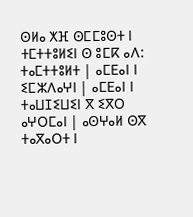ⵙⵍⴰ ⵅⴼ ⵙⵎⵎⵓⵙⵜ ⵏ ⵜⵎⵜⵜⵓⵍⵉⵏ ⵙ ⵓⵎⴽ ⴰⴷ:
ⵜⴰⵎⵜⵜⵓⵍⵜ | ⴰⵎⴹⴰⵏ ⵏ ⵉⵎⵣⴷⴰⵖⵏ | ⴰⵎⴹⴰⵏ ⵏ ⵜⴰⵡⵊⵉⵡⵉⵏ ⴳ ⵉⴳⵔ ⴰⵖⵔⵎⴰⵏ | ⴰⵙⵖⴰⵍ ⵙⴳ ⵜⴰⴳⴰⵔⵜ ⵏ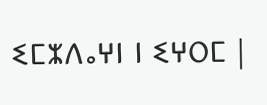ⵉⵎⵣⴷⴰⵖⵏ ⵏ ⵉⵖⵔⵎ |